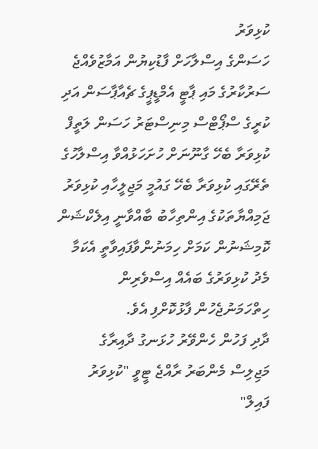ކުޅިވަރު
ހަސަންގެ އިސްލާހަށް ފާޑުކިޔުން އަމާޒުވެއްޖެ
ސަރުކާރުގެ މައި ޕާޓީ އެމްޑީޕީގެ ޗެއާޕާސަން އަދި ކުރީގެ ސްޕޯޓްސް މިނިސްޓަރު ހަސަން ލަތީފް ކުޅިވަރާ ބެހޭ ގާނޫނަށް ހުށަހަޅުއްވާ އިސްލާހުގެ ތެރޭގައި ކުޅިވަރާ ބެހޭ ގައުމީ މަޖިލީހާއި ކުޅިވަރު ޖަމިއްޔާތަކުގެ އިންތިހާބު ބާއްވާނީ އިލެކްޝަން ކޮމިޝަނުން ކަމަށް ހިމަނުންވާފައިވާތީ އެކަމާ މެދު ކުޅިވަރުގެ ބައެއް އިސްވެރިން ހިތްހަމަނުޖެހުން ފާޅުކޮށްފި އެވެ.
ދާދި ފަހުން ހެންވޭރު ހުޅަނގު ދާއިރާގެ މަޖިލިސް މެންބަރު ރާއްޖެ ޓީވީ "ކުޅިވަރު ފައިލް"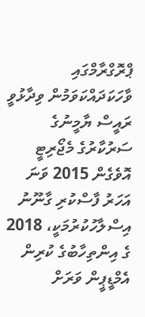ޕްރޮގްރާމްގައި ވާހަކަދައްކަވަމުން ވިދާޅުވީ ރައީސް ޔާމީނުގެ ސަރުކާރުގެ މެޖޯރިޓީ އޮވެގެން 2015 ވަނަ އަހަރު ފާސްކުރި ގާނޫނު އިސްލާހުކުރުމަކީ، 2018 ގެ އިންތިހާބުގެ ކުރިން އެމްޑީޕީން ވަރަށް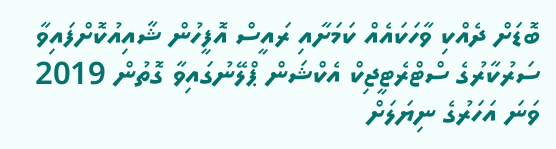ބޮޑަށް ދެއްކި ވާހަކައެއް ކަމަށާއި ރައީސް އޮފީހުން ޝާއިއުކޮށްފައިވާ ސަރުކާރުގެ ސްޓްރެޓީޖިކް އެކްޝަން ޕްލޭނުގައިވާ ގޮތުން 2019 ވަނަ އަހަރުގެ ނިޔަލަށް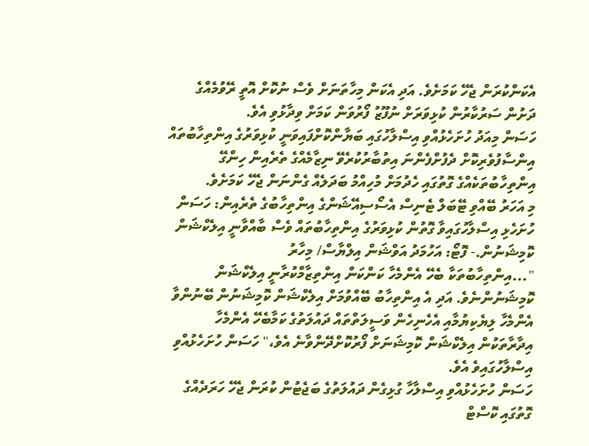އެކަންކުރަން ޖެހޭ ކަމަށެވެ. އަދި އެކަން މިހާތަނަށް ވެސް ނުކޮށް އޮތީ ރޭވުމެއްގެ ދަށުން ސަރުކާރުން ކުޅިވަރަށް ނުފޫޒު ފޯރުވަން ކަމަށް ވިދާޅުވި އެވެ.
ހަސަން މިއަދު ހުށަހެޅުއްވި އިސްލާހުގައި ބަޔާންކޮށްފައިވަނީ ކުޅިވަރުގެ އިންތިހާބުތައް އިންސާފުވެރިކޮށް ދެފުށްފެންނަ އިތުބާރުކުރެވޭ ނިޒާމެއްގެ ތެރެއިން ހިންގޭ އިންތިހާބުތަކެއްގެ ގޮތުގައި ހެދުމަށް މުހިއްމު ބަދަލެއް ގެންނަން ޖެހޭ ކަމަށެވެ.
މި އަހަރު ބޭއްވި ޓޭބަލް ޓެނިސް އެސޯސިއޭޝަންގެ އިންތިހާބުގެ ތެރެއިން: ހަސަން ހުށަހެޅި އިސްލާހުގައިވާ ގޮތުން ކުޅިވަރުގެ އިންތިހާބުތައް ވެސް ބާއްވާނީ އިލެކްޝަން ކޮމިޝަނުން.- ފޮޓޯ: އަހުމަދު އަވްޝަން އިލްޔާސް/ މިހާރު
"...އިންތިހާބުތަކާ ބެހޭ އެންމެހާ ކަންކަން އިންތިޒާމްކުރާނީ އިލެކްޝަން ކޮމިޝަނުންނެވެ. އަދި އެ އިންތިހާބު ބޭއްވުމަށް އިލެކްޝަން ކޮމިޝަނުން ބޭނުންވާ އެންމެހާ ލިޔެކިޔުމާއި އެހެނިހެން ވަސީލަތްތައް ދައުލަތުގެ ކަމާބެހޭ އެންމެހާ އިދާރާތަކުން އިލެކްޝަން ކޮމިޝަނަށް ފޯރުކޮށްދޭންވާނެ އެވެ،" ހަސަން ހުށަހެޅުއްވި އިސްލާހުގައިވެ އެވެ.
ހަސަން ހުށަހެޅުއްވި އިސްލާހާ ގުޅިގެން ދައުލަތުގެ ބަޖެޓުން ކުރަން ޖެހޭ ހަރަދެއްގެ ގޮތުގައި ކޮސްޓް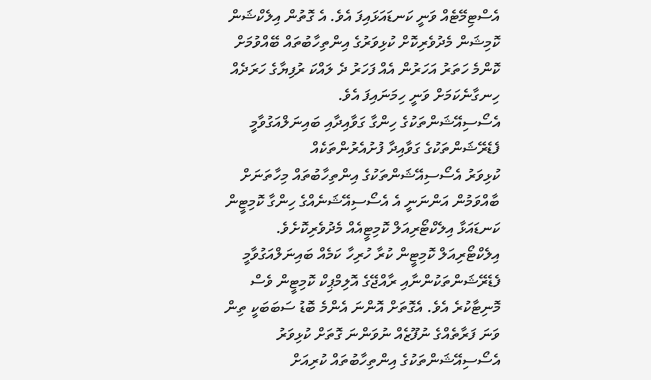އެސްޓިމޭޓެއް ވަނީ ކަނޑައަޅައިފަ އެވެ. އެ ގޮތުން އިލެކްޝަން ކޮމިޝަން މެދުވެރިކޮށް ކުޅިވަރުގެ އިންތިހާބުތައް ބޭއްވުމަށް ކޮންމެ ހަތަރު އަހަރުން އެއް ފަހަރު ދެ ލައްކަ ރުފިޔާގެ ހަރަދެއް ހިނގާނެކަމަށް ވަނީ ހިމަނައިފަ އެވެ.
އެސޯސިއޭޝަންތަކުގެ ހިންގާ ގަވާއިދާއި ބައިނަލްއަގުވާމީ ފެޑެރޭޝަންތަކުގެ ގަވާއިދާ ފުށުއެރުންތަކެއް
ކުޅިވަރު އެސޯސިއޭޝަންތަކުގެ އިންތިހާބުތައް މިހާތަނަށް ބާއްވަމުން އަންނަނީ އެ އެސޯސިއޭޝަނެއްގެ ހިންގާ ކޮމިޓީން ކަނޑައަޅާ އިލެކްޓޯރިއަލް ކޮމިޓީއެއް މެދުވެރިކޮށެވެ. އިލެކްޓޯރިއަލް ކޮމިޓީން ކުރާ ހުރިހާ ކަމެއް ބައިނަލްއަގުވާމީ ފެޑެރޭޝަންތަކުންނާއި ރާއްޖޭގެ އޮލިމްޕިކް ކޮމިޓީން ވެސް މޮނިޓާކުރެ އެވެ. އެގޮތަށް އޮންނަ އެންމެ ބޮޑު ސަބަބަކީ ތިން ވަނަ ފަރާތެއްގެ ނުފޫޒެއް ނުވަންނަ ގޮތަށް ކުޅިވަރު އެސޯސިއޭޝަންތަކުގެ އިންތިހާބުތައް ކުރިއަށް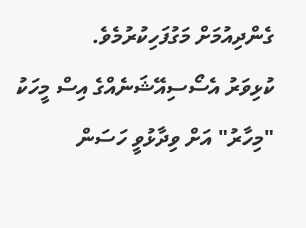ގެންދިއުމަށް މަގުފަހިކުރުމެވެ.
ކުޅިވަރު އެސޯސިއޭޝަނެއްގެ އިސް މީހަކު "މިހާރު" އަށް ވިދާޅުވީ ހަސަން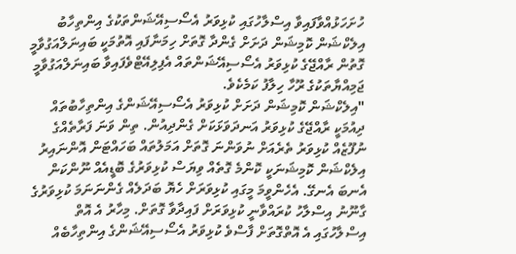ހުށަހަޅުއްވާފައިވާ އިސްލާހުގައި ކުޅިވަރު އެސޯސިއޭޝަންތަކުގެ އިންތިހާބު އިލެކްޝަން ކޮމިޝަން ދަށަށް ގެންދާ ގޮތަށް ހިމަނާފައި އޮތުމަކީ ބައިނަލްއަގުވާމީ ގޮތުން ރާއްޖޭގެ ކުޅިވަރު އެސޯސިއޭޝަންތައް އެފިލިއޭޓްވެފައިވާ ބައިނަލްއަގުވާމީ ޖަމިއްޔާތަކުގެ ރޫހާ ހިލާފު ކަމެކެވެ.
"އިލެކްޝަން ކޮމިޝަން ދަށަށް ކުޅިވަރު އެސޯސިއޭޝަންގެ އިންތިހާބުތައް ދިއުމަކީ ރާއްޖޭގެ ކުޅިވަރު އަނދަވަޅަކަށް ގެންދިއުން. ތިން ވަނަ ފަރާތެއްގެ ނުފޫޒެއް ކުޅިވަރު ތެރެއަށް ނުވަންނަ ގޮތަށް އަމަލުތައް ބަހައްޓަން އޮންނައިރު އިލެކްޝަން ކޮމިޝަނަކީ ކޮންމެ ގޮތެއް ވިޔަސް ކުޅިވަރުގެ ބޮޑީއެއް ނޫންކަން އެނބަ އެނގޭ. އެހެންވީމަ މީގައި ކުޅިވަރަށް ހެޔޮ ބަދަލެއް ގެންނަނަމަ ކުޅިވަރުގެ ގާނޫނު އިސްލާހު ކުރައްވާނީ ކުޅިވަރަށް ފައިދާވާ ގޮތަށް. މިހާރު އެ އޮތް އިސްލާހުގައި އެ އޮތްގޮތަށް ފާސްވެ ކުޅިވަރު އެސޯސިއޭޝަންގެ އިންތިހާބެއް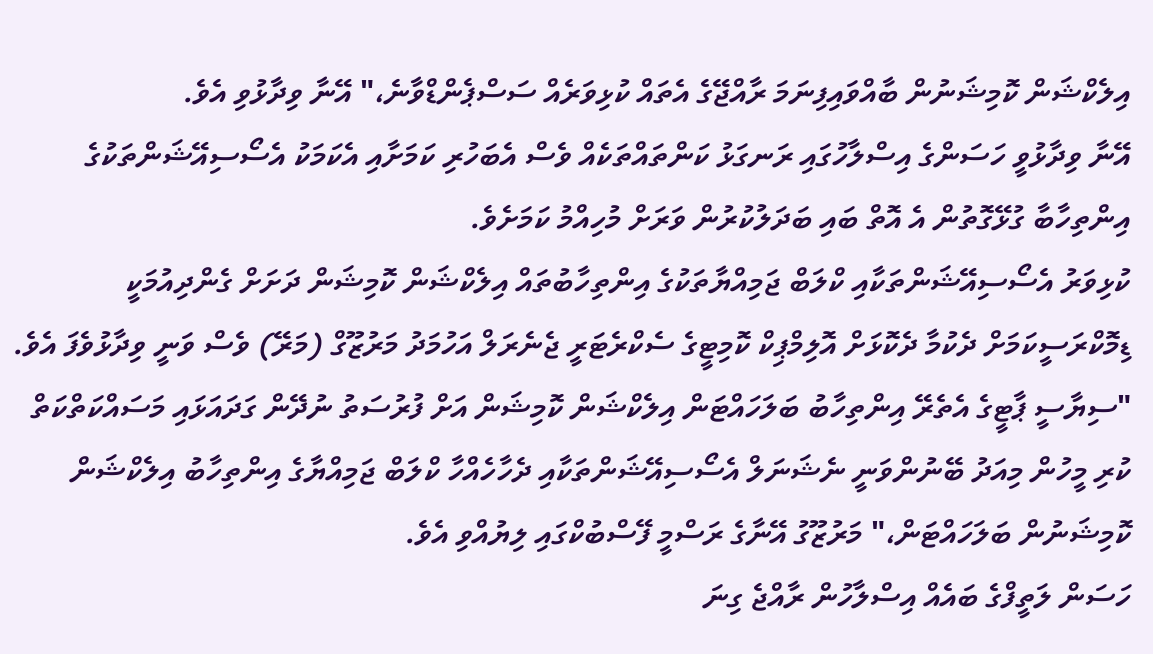އިލެކްޝަން ކޮމިޝަނުން ބާއްވައިފިނަމަ ރާއްޖޭގެ އެތައް ކުޅިވަރެއް ސަސްޕެންޑްވާނެ،" އޭނާ ވިދާޅުވި އެވެ.
އޭނާ ވިދާޅުވީ ހަސަންގެ އިސްލާހުގައި ރަނގަޅު ކަންތައްތަކެއް ވެސް އެބަހުރި ކަމަށާއި އެކަމަކު އެސޯސިއޭޝަންތަކުގެ އިންތިހާބާ ގުޅޭގޮތުން އެ އޮތް ބައި ބަދަލުކުރުން ވަރަށް މުހިއްމު ކަމަށެވެ.
ކުޅިވަރު އެސޯސިއޭޝަންތަކާއި ކްލަބް ޖަމިއްޔާތަކުގެ އިންތިހާބުތައް އިލެކްޝަން ކޮމިޝަން ދަށަށް ގެންދިއުމަކީ ޑިމޮކްރަސީކަމަށް ދެކުމާ ދެކޮޅަށް އޮލިމްޕިކް ކޮމިޓީގެ ސެކްރެޓަރީ ޖެނެރަލް އަހުމަދު މަރުޒޫގް (މަރޭ) ވެސް ވަނީ ވިދާޅުވެފަ އެވެ.
"ސިޔާސީ ޕާޓީގެ އެތެރޭ އިންތިހާބު ބަލަހައްޓަން އިލެކްޝަން ކޮމިޝަން އަށް ފުރުސަތު ނުދޭން ގަދައަޅައި މަސައްކަތްކަތް ކުރި މީހުން މިއަދު ބޭނުންވަނީ ނެޝަނަލް އެސޯސިއޭޝަންތަކާއި ދެހާހެއްހާ ކްލަބް ޖަމިއްޔާގެ އިންތިހާބު އިލެކްޝަން ކޮމިޝަނުން ބަލަހައްޓަން،" މަރުޒޫގު އޭނާގެ ރަސްމީ ފޭސްބުކްގައި ލިޔުއްވި އެވެ.
ހަސަން ލަތީފްގެ ބައެއް އިސްލާހުން ރާއްޖެ ގިނަ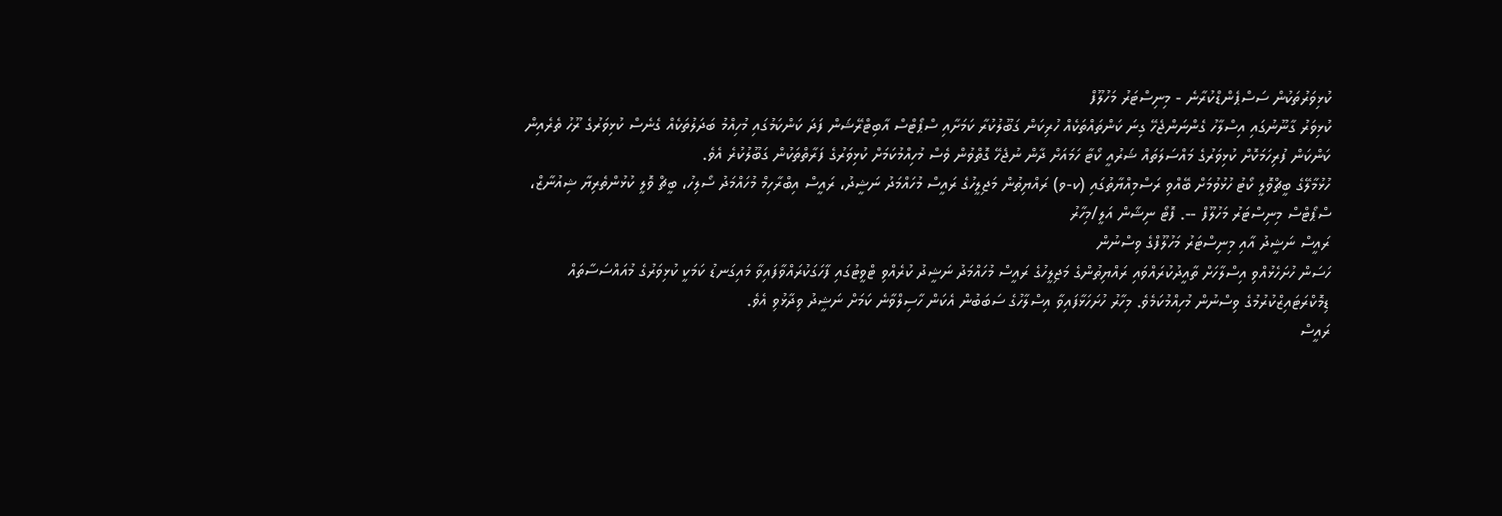ކުޅިވަރުތަކުން ސަސްޕެންޑްކުރާނެ - މިނިސްޓަރު މަހުލޫފް
ކުޅިވަރު ގާނޫނުގައި އިސްލާހު ގެންނަންޖެހޭ ގިނަ ކަންތައްތަކެއް ހުރިކަން ގަބޫލުކުރާ ކަމަށާއި ސްޕޯޓްސް އާބިޓްރޭޝަން ފަދަ ކަންކަމުގައި މުހިއްމު ބަދަލުތަކެއް ގެނެސް ކުޅިވަރުގެ ރޫހު ތެރެއިން ކަންކަން ފުރިހަމަކޮށް ކުޅިވަރުގެ މައްސަލަތައް ޝަރުއީ ކޯޓާ ހަމައަށް ދާން ނުޖެހޭ ގޮތްވުން ވެސް މުހިއްމުކަމަށް ކުޅިވަރުގެ ފަރާތްތަކުން ގަބޫލުކުރެ އެވެ.
ހުޅުމާލޭގެ ބީޗްވޮލީ ކޯޓު ހުޅުވުމަށް ބޭއްވި ރަސްމިއްޔާތުގައި (ކ-ވ) ރައްޔިތުން މަޖިލީހުގެ ރައީސް މުހައްމަދު ނަޝީދު، ރައީސް އިބްރާހިމް މުހައްމަދު ސޯލިހު، ބީޗް ވޮލީ ކުޅުންތެރިޔާ ޝިއުނާޒް، ސްޕޯޓްސް މިނިސްޓަރު މަހުލޫފް --. ފޮޓޯ ނިޝާން އަލީ/މިހާރު
ރައީސް ނަޝީދު އާއި މިނިސްޓަރު މަހުލޫފްގެ ވިސްނުން
ހަސަން ހުށަހެޅުއްވި އިސްލާހަށް ތާއީދުކުރައްވައި ރައްޔިތުންގެ މަޖިލީހުގެ ރައީސް މުހައްމަދު ނަޝީދު ކުރެއްވި ޓްވީޓުގައި ފާހަގަކުރައްވާފައިވާ މައިގަނޑު ކަމަކީ ކުޅިވަރުގެ މުއައްސަސާތައް ޑިމޮކްރަޓައިޒްކުރުމުގެ ވިސްނުން މުހިއްމުކަމެވެ. މިހާރު ހުށަހަޅާފައިވާ އިސްލާހުގެ ސަބަބުން އެކަން ހާސިލްވާނެ ކަމަށް ނަޝީދު ވިދާޅުވި އެވެ.
ރައީސް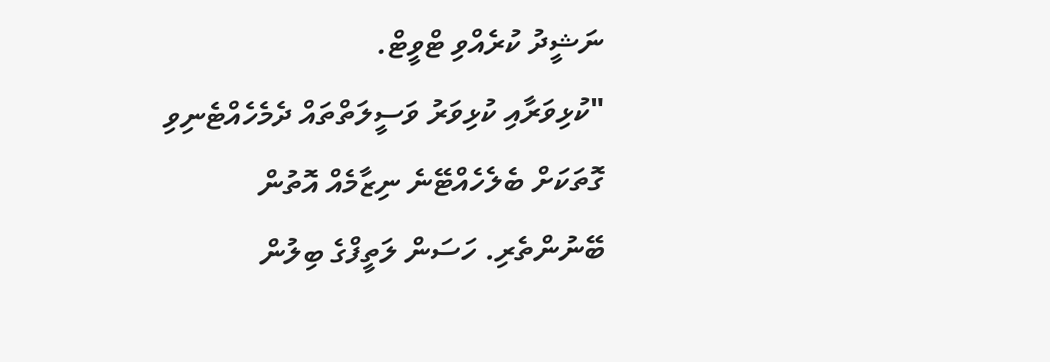ނަޝީދު ކުރެއްވި ޓްވީޓް.
"ކުޅިވަރާއި ކުޅިވަރު ވަސީލަތްތައް ދެމެހެއްޓެނިވި ގޮތަކަށް ބެލެހެއްޓޭނެ ނިޒާމެއް އޮތުން ބޭނުންތެރި. ހަސަން ލަތީފްގެ ބިލުން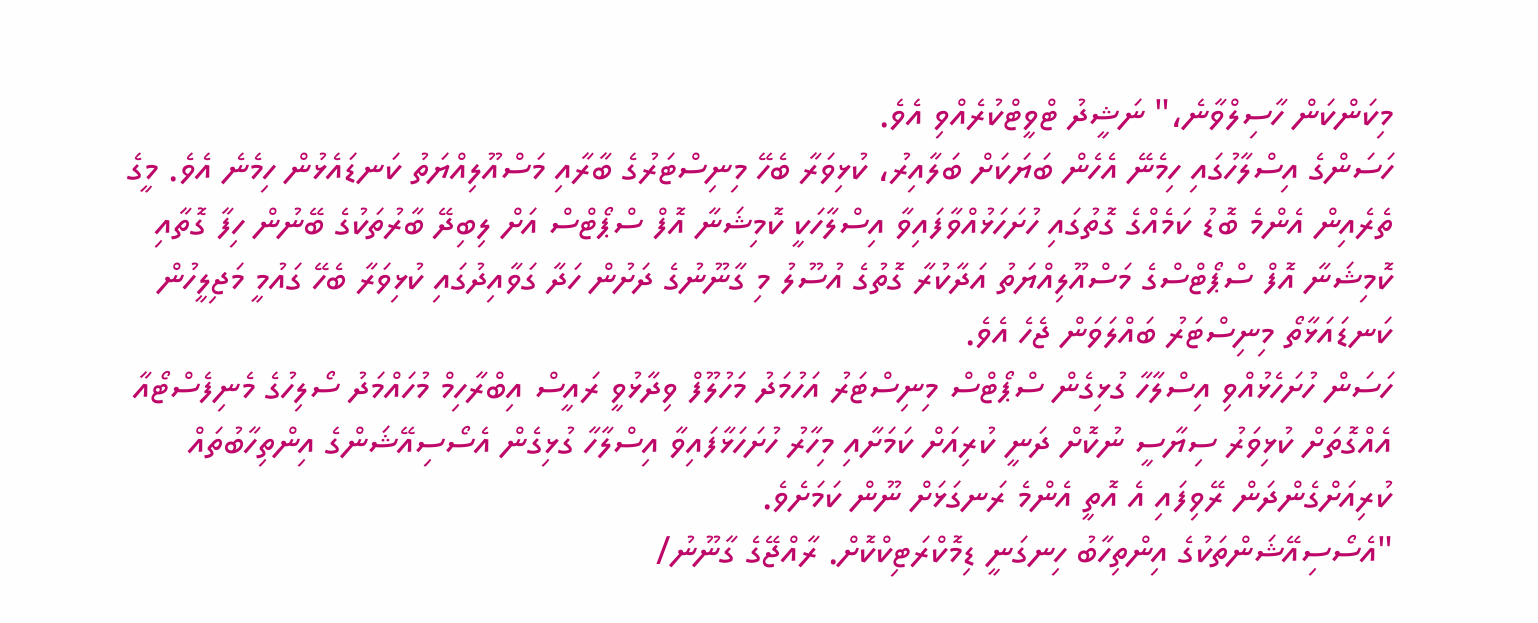މިކަންކަން ހާސިލްވާނެ،" ނަޝީދު ޓްވީޓްކުރެއްވި އެވެ.
ހަސަންގެ އިސްލާހުގައި ހިމެނޭ އެހެން ބަޔަކަށް ބަލާއިރު، ކުޅިވަރާ ބެހޭ މިނިސްޓަރުގެ ބާރާއި މަސްއޫލިއްޔަތު ކަނޑައެޅުން ހިމެނެ އެވެ. މީގެ ތެރެއިން އެންމެ ބޮޑު ކަމެއްގެ ގޮތުގައި ހުށަހަޅުއްވާފައިވާ އިސްލާހަކީ ކޮމިޝަނާ އޮފް ސްޕޯޓްސް އަށް ލިބިދޭ ބާރުތަކުގެ ބޭނުން ހިފާ ގޮތާއި ކޮމިޝަނާ އޮފް ސްޕޯޓްސްގެ މަސްއޫލިއްޔަތު އަދާކުރާ ގޮތުގެ އުސޫލު މި ގާނޫނުގެ ދަށުން ހަދާ ގަވާއިދުގައި ކުޅިވަރާ ބެހޭ ގައުމީ މަޖިލީހުން ކަނޑައަޅާތޯ މިނިސްޓަރު ބައްލަވަން ޖެހެ އެވެ.
ހަސަން ހުށަހެޅުއްވި އިސްލާހާ ގުޅިގެން ސްޕޯޓްސް މިނިސްޓަރު އަހުމަދު މަހުލޫފް ވިދާޅުވީ ރައީސް އިބްރާހިމް މުހައްމަދު ސޯލިހުގެ މެނިފެސްޓޯއާ އެއްގޮތަށް ކުޅިވަރު ސިޔާސީ ނުކޮށް ދަނީ ކުރިއަށް ކަމަށާއި މިހާރު ހުށަހަޅާފައިވާ އިސްލާހާ ގުޅިގެން އެސޯސިއޭޝަންގެ އިންތިހާބުތައް ކުރިއަށްގެންދަން ރޭވިފައި އެ އޮތީ އެންމެ ރަނގަޅަށް ނޫން ކަމަށެވެ.
"އެސޯސިއޭޝަންތަކުގެ އިންތިހާބު ހިނގަނީ ޑިމޮކްރަޓިކްކޮށް. ރާއްޖޭގެ ގާނޫނު/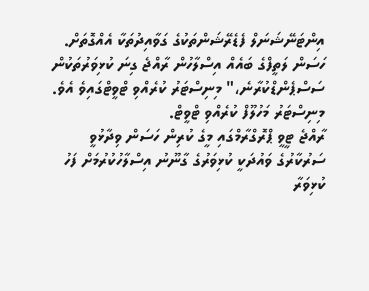އިންޓަނޭޝަނަލް ފެޑެރޭޝަންތަކުގެ ގަވާއިދުތަކާ އެއްގޮތަށް. ހަސަން ލަތީފްގެ ބައެއް އިސްލާހުން ރާއްޖެ ގިނަ ކުޅިވަރުތަކުން ސަސްޕެންޑްކުރާނެ،" މިނިސްޓަރު ކުރެއްވި ޓްވީޓްގައިވެ އެވެ.
މިނިސްޓަރު މަހުލޫފް ކުރެއްވި ޓްވީޓް.
ރާއްޖެ ޓީވީ ޕްރޮގްރާމްގައި މީގެ ކުރިން ހަސަން ވިދާޅުވީ ސަރުކާރުގެ ވައުދަކީ ކުޅިވަރުގެ ގާނޫނު އިސްލާހުކުރުމަށް ފަހު ކުޅިވަރާ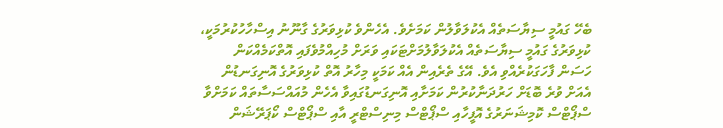ބެހޭ ގައުމީ ސިޔާސަތެއް އެކުލަވާލުން ކަމަށެވެ. އެހެންވެ ކުޅިވަރުގެ ގާނޫނު އިސްހާހުކުރުމަކީ، ކުޅިވަރުގެ ގައުމީ ސިޔާސަތެއް އެކުލަވާލުމަށްޓަކައި ވަރަށް މުހިއްމުވެފައި އޮތްކަމެއްކަން ހަސަން ފާހަގަކުރެއްވި އެވެ. އޭގެ ތެރެއިން އެއް ކަމަކީ މިހާރު އޮތް ކުޅިވަރުގެ އޮނިގަނޑުން އެއަށް ވުރެ ބޮޑަށް ހަރުދަނާކުރުން ކަމަށާއި އޮނިގަނޑުގައިވާ އެހެން މުއައްސަސާތައް ކަމަށްވާ ސްޕޯޓްސް ކޮމިޝަނަރުގެ އޮފީހާއި ސްޕޯޓްސް މިނިސްޓްރީ އާއި ސްޕޯޓްސް ކޯޕަރޭޝަން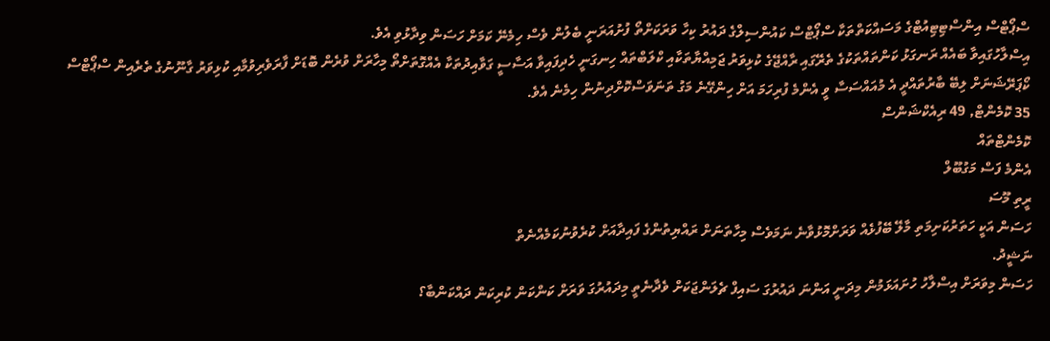ސްޕޯޓްސް އިންސްޓިޓިއުޓްގެ މަސައްކަތްތަކާ ސްޕޯޓްސް ކައުންސިލްގެ ދައުރު ކިހާ ވަރަކަށްތޯ ފުށުއަރަނީ ބެލުން ވެސް ހިމެނޭ ކަމަށް ހަސަން ވިދާޅުވި އެވެ.
އިސްލާހުގައިވާ ބައެއް ރަނގަޅު ކަންތައްތަކުގެ ތެރޭގައި ރާއްޖޭގެ ކުޅިވަރު ޖަމިއްޔާތަކާއި ކްލަބްތައް ހިނގަނީ ހެދިފައިވާ އަސާސީ ގަވާއިދުތަކާ އެއްގޮތަށްތޯ މިހާރަށް ވުރެން ބޮޑަށް ފާރަވެރިވުމާއި ކުޅިވަރު ގާނޫނުގެ ތެރެއިން ސްޕޯޓްސް ކޯޕަރޭޝަނަށް ލިބޭ ބާރުތައްދީ އެ މުއައްސަސާ ވީ އެންމެ ފުރިހަމަ އަށް ހިންގޭނެ މަގު ތަނަވަސްކޮށްދިނުން ހިމެނެ އެވެ.
35 ކޮމެންޓް, 49 ރިއެކްޝަންސް
ކޮމެންޓްތައް
އެންމެ ފަސް މަގުބޫލް
ރީތި މޫސަ
ހަސަން އަކީ ހަތަރުކަށިމަތި މާލޭ ބޭފުޅެއް ވަރަށްމޮޅުވާނެ ނަމަވެސް މިހާތަނަށް ރައްޔިތުންގެ ފައިދާއަށް ކުރެވުނުކަމެއްނެތް
ނަޝީދު.
ހަސަން މިވަރަށް އިސްލާހު ހުށައަޅަމުން މިދަނީ އަންނަ ދައުރުގަ ސައިފް ޗެލަންޖަކަށް ވެދާނެތީ މިދައުރުގަ ވަރަށް ކަންކަން ކުރިކަން ދައްކަންބާ؟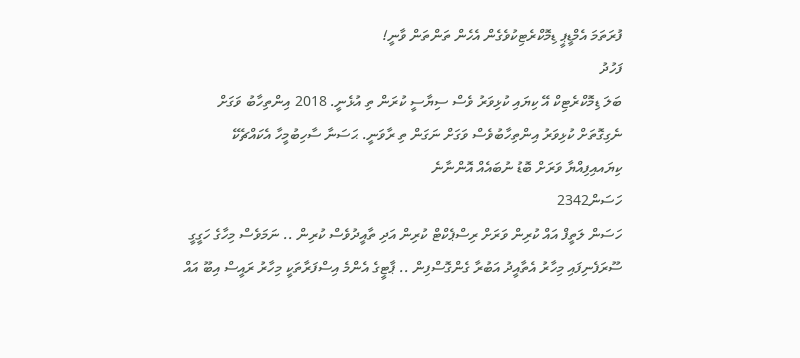ފުރަތަމަ އެމްޑީޕީ ޑިމޮކްރެޓިކުވެގެން އެހެން ތަންތަން ވާނީ!
ފަހުދު
ބަލަ ޑިމޮކްރެޓިކް އޭ ކިޔައި ކުޅިވަރު ވެސް ސިޔާސީ ކުރަން ތި އުޅެނީ. 2018 އިންތިހާބު ވަގަށް ނެގިގޮތަށް ކުޅިވަރު އިންތިހާބުވެސް ވަގަށް ނަގަން ތި ރާވަނީ. ޙަސަނާ ސާހިބުމީހާ އެކައްޗެކޭ ކިޔައއިފިއްޔާ ވަރަށް ބޮޑު ނުބައެއް އޮންނާނެ
ހަސަން2342
ހަސަން ލަތީފް އައް ކުރިން ވަރަށް ރިސްޕެކްޓް ކުރިން އަދި ތާއީދުވެސް ކުރިން .. ނަމަވެސް މިހާގެ ހަގީގީ ސޫރަފެނިފައި މިހާރު އެތާއީދު އަބުރާ ގެންގޮސްފިން .. ޕާޓީގެ އެންމެ އިސްފަރާތަކީ މިހާރު ރައީސް އިބޫ އައް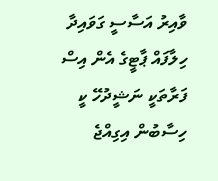ވާއިރު އަސާސީ ގަވައިދާ ހިލާފައް ޕާޓީގެ އެން އިސް ފަރާތަކީ ނަޝީދުހޭ ކީ ހިސާބުން އިގިއްޖެ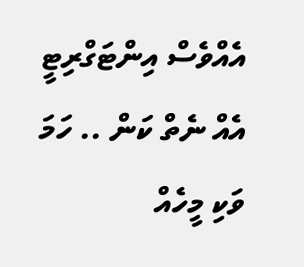އެއްވެސް އިންޓަގްރިޓީ އެއް ނެތް ކަން .. ހަމަ ވަކި މީހެއް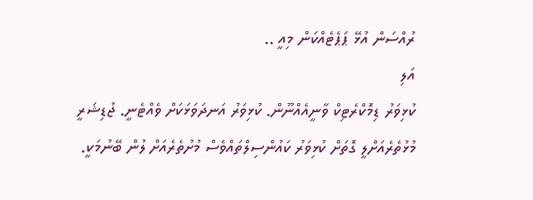ރުއްސަން އުޅޭ ޕަޕެޓެއްކަން މިއީ ..
އަލި
ކުޅިވަރު ޑިމޮކްރެޓިކް ވާނީއެއްނޫން. ކުޅިވަރު އަނދަވަޅަކަށް ވެއްޓެނީ. ޖުޑިޝަރީ މުޅުތެރެއަށްލީ ގޮތަށް ކުޅިވަރު ކައުންސިލްތައްވެސް މުށުތެރެއަށް ލުން ބޭނުމަކީ.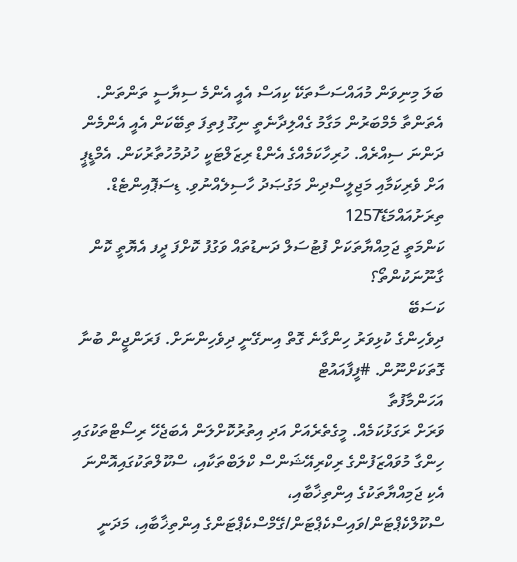ބަލަ މިނިވަން މުއައްސަސާތަކޭ ކިއަސް އެއީ އެންމެ ސިޔާސީ ތަންތަން. އެތަންތާ މެމްބަރުން މަގާމު ގެއްލިދާނެތީ ނިގޫ ފިތިފަ ތިބޭކަން އެއީ އެންމެން ދަންނަ ސިއްރެއް. ހުރިހާކަމެއްގެ އެންޑް ރިޒަލްޓަކީ ހުދުމުހުތާރުކަން. އެމްޑީޕީ އަށް ވެރިކަމާއި މަޖިލީސްދިން މަގުޞަދު ހާސިލެއްނުވި. ޑިސަޕޮއިންޓެޑް.
ތިރަށުއައްމަޑޭ1257
ކަންމަތީ ޖަމިއްޔާތަކަށް ފުޓުސަލް ދަނޑުތައް ވަގުފު ކޮށްފަ ދީފ އެޔޮތީ ކޮން ގާނޫނަކުންތޯ؟
ކަސަބޭ
ދިވެހިންގެ ކުޅިވަރު ހިންގާނެ ގޮތް އިނގޭނީ ދިވެހިންނަށް. ފަރަންޖީން ބުނާ ގޮތަކަށްނޫން. #ފީފާއައުޓް
އަހަންމާފުތާ
ވަރަށް ރަގަޅުކަމެއް. މީގެތެރެއަށް އަދި އިތުރުކޮށްލަން އެބަޖެހޭ ރިސޯޓްތަކުގައި ހިންގާ މުވައްޒަފުންގެ ރިކްރިއޭޝަންސް ކްލަބްތަކާއި، ސްކޫލްތަކުގައިއޮންނަ އެކި ޖަމިއްޔާތަކުގެ އިންތިޚާބާއި، ސްކޫލްކެޕްޓަން/ވައިސްކެޕްޓަން/ގޭމްސްކެޕްޓަންގެ އިންތިޚާބާއި، މަދަނީ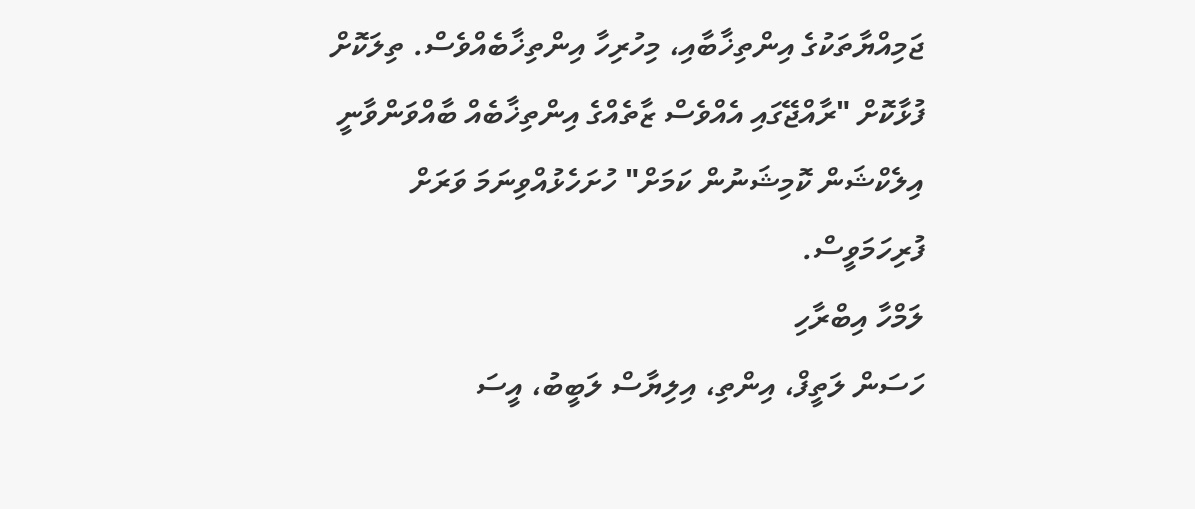ޖަމިއްޔާތަކުގެ އިންތިޚާބާއި، މިހުރިހާ އިންތިޚާބެއްވެސް. ތިލަކޮށް ފުޅާކޮށް "ރާއްޖޭގައި އެއްވެސް ޒާތެއްގެ އިންތިޚާބެއް ބާއްވަންވާނީ އިލެކްޝަން ކޮމިޝަނުން ކަމަށް" ހުށަހެޅުއްވިނަމަ ވަރަށް ފުރިހަމަވީސް.
ލަމްހާ އިބްރާހި
ހަސަން ލަތީފް، އިންތި، އިލިޔާސް ލަބީބު، އީސަ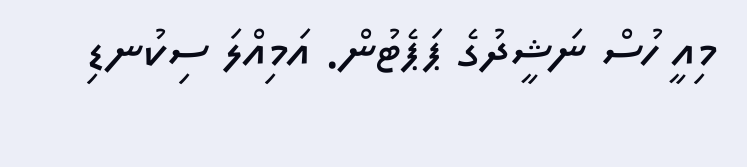މިއީ ހުސް ނަޝީދުގެ ޕަޕެޓުން. އަމިއްލަ ސިކުނޑި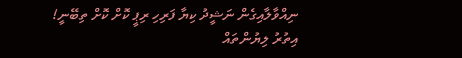ނިއްވާލާއިގެން ނަޝީދު ކިޔާ ފަރިހި ރިޕީ ކޮށް ކޮށް ތިބޭނީ!
އިތުރު ލިޔުންތައް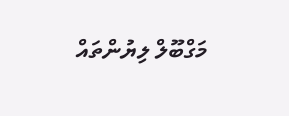މަގްބޫލް ލިޔުންތައް